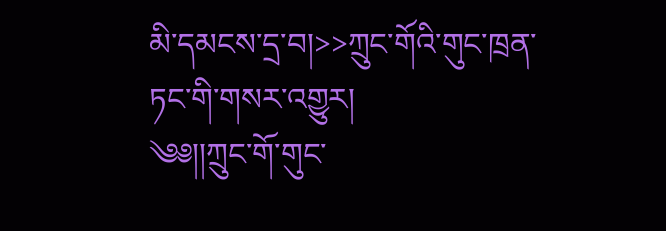མི་དམངས་དྲ་བ།>>ཀྲུང་གོའི་གུང་ཁྲན་ཏང་གི་གསར་འགྱུར།
༄༅།།ཀྲུང་གོ་གུང་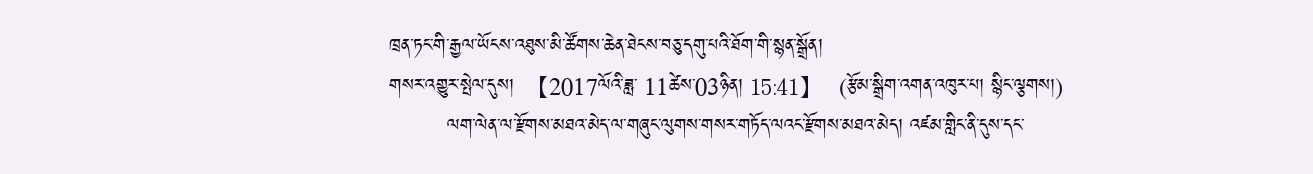ཁྲན་ཏང་གི་རྒྱལ་ཡོངས་འཐུས་མི་ཚོགས་ཆེན་ཐེངས་བཅུ་དགུ་པའི་ཐོག་གི་སྙན་སྒྲོན།
གསར་འགྱུར་སྤེལ་དུས།  【2017ལོའི་ཟླ་ 11ཚེས་03ཉིན། 15:41】   (རྩོམ་སྒྲིག་འགན་འཁུར་པ། སྙིང་ལྕགས།)
         ལག་ལེན་ལ་རྫོགས་མཐའ་མེད་ལ་གཞུང་ལུགས་གསར་གཏོད་ལའང་རྫོགས་མཐའ་མེད། འཛམ་གླིང་ནི་དུས་དང་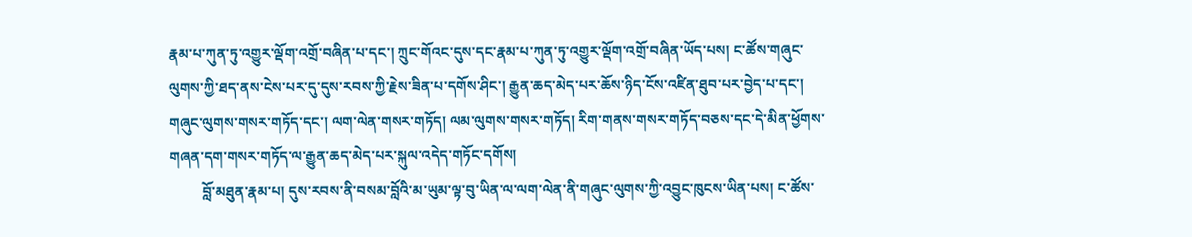རྣམ་པ་ཀུན་ཏུ་འགྱུར་ལྡོག་འགྲོ་བཞིན་པ་དང་། ཀྲུང་གོའང་དུས་དང་རྣམ་པ་ཀུན་ཏུ་འགྱུར་ལྡོག་འགྲོ་བཞིན་ཡོད་པས། ང་ཚོས་གཞུང་ལུགས་ཀྱི་ཐད་ནས་ངེས་པར་དུ་དུས་རབས་ཀྱི་རྗེས་ཟིན་པ་དགོས་ཤིང་། རྒྱུན་ཆད་མེད་པར་ཆོས་ཉིད་ངོས་འཛིན་ཐུབ་པར་བྱེད་པ་དང་། གཞུང་ལུགས་གསར་གཏོད་དང་། ལག་ལེན་གསར་གཏོད། ལམ་ལུགས་གསར་གཏོད། རིག་གནས་གསར་གཏོད་བཅས་དང་དེ་མིན་ཕྱོགས་གཞན་དག་གསར་གཏོད་ལ་རྒྱུན་ཆད་མེད་པར་སྐུལ་འདེད་གཏོང་དགོས།
         བློ་མཐུན་རྣམ་པ། དུས་རབས་ནི་བསམ་བློའི་མ་ཡུམ་ལྟ་བུ་ཡིན་ལ་ལག་ལེན་ནི་གཞུང་ལུགས་ཀྱི་འབྱུང་ཁུངས་ཡིན་པས། ང་ཚོས་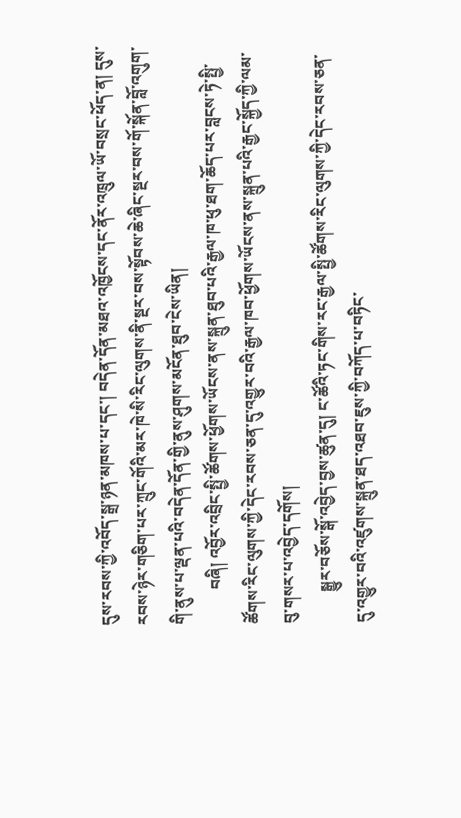དུས་རབས་ཀྱི་འབོད་སྒྲ་ཉན་མཁས་པ་དང་། བདེན་དོན་མཐའ་འཁྱོངས་དང་ནོར་འཁྲུལ་ཡོ་བསྲང་ཕོད་ན། དུས་རབས་ཉེར་གཅིག་པར་ཀྲུང་གོའི་མར་ཁེ་སི་རིང་ལུགས་ནི་སྔར་བས་སྟོབས་ཆེ་ཞིང་སྔར་བས་གོ་སྐོན་བློ་འགུག་གི་ནུས་པ་ལྡན་པའི་བདེན་དོན་གྱི་ནུས་ཤུགས་མངོན་ཐུབ་ངེས་ཡིན།
         བཞི། འབྱོར་འབྲིང་སྤྱི་ཚོགས་ཕྱོགས་ཡོངས་ནས་སྐྲུན་ཐུབ་པའི་རྒྱལ་ཁ་ཕུ་ཐག་ཆོད་པར་བླངས་ཏེ་སྤྱི་ཚོགས་རིང་ལུགས་ཀྱི་དེང་རབས་ཅན་དུ་འགྱུར་བའི་རྒྱལ་ཁབ་ཕྱོགས་ཡོངས་ནས་སྐྲུན་པའི་རྒྱང་སྐྱོད་ཀྱི་ལམ་བུ་གསར་པ་འབྱེད་དགོས།
        སྒྱུར་བཅོས་སྒོ་འབྱེད་བྱས་ཚུན་དུ། ང་ཚོའི་ཏང་གིས་རང་རྒྱལ་སྤྱི་ཚོགས་རིང་ལུགས་ཀྱི་དེང་རབས་ཅན་དུ་འགྱུར་བའི་འཛུགས་སྐྲུན་ཐད་འཐབ་ཇུས་ཀྱི་བཀོད་པ་བཏིང་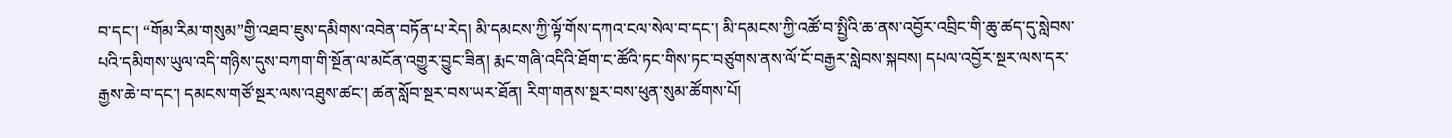བ་དང་། “གོམ་རིམ་གསུམ”གྱི་འཐབ་ཇུས་དམིགས་འབེན་བཏོན་པ་རེད། མི་དམངས་ཀྱི་ལྟོ་གོས་དཀའ་ངལ་སེལ་བ་དང་། མི་དམངས་ཀྱི་འཚོ་བ་སྤྱིའི་ཆ་ནས་འབྱོར་འབྲིང་གི་ཆུ་ཚད་དུ་སླེབས་པའི་དམིགས་ཡུལ་འདི་གཉིས་དུས་བཀག་གི་སྔོན་ལ་མངོན་འགྱུར་བྱུང་ཟིན། རྨང་གཞི་འདིའི་ཐོག་ང་ཚོའི་ཏང་གིས་ཏང་བཙུགས་ནས་ལོ་ངོ་བརྒྱར་སླེབས་སྐབས། དཔལ་འབྱོར་སྔར་ལས་དར་རྒྱས་ཆེ་བ་དང་། དམངས་གཙོ་སྔར་ལས་འཐུས་ཚང་། ཚན་སློབ་སྔར་བས་ཡར་ཐོན། རིག་གནས་སྔར་བས་ཕུན་སུམ་ཚོགས་པོ།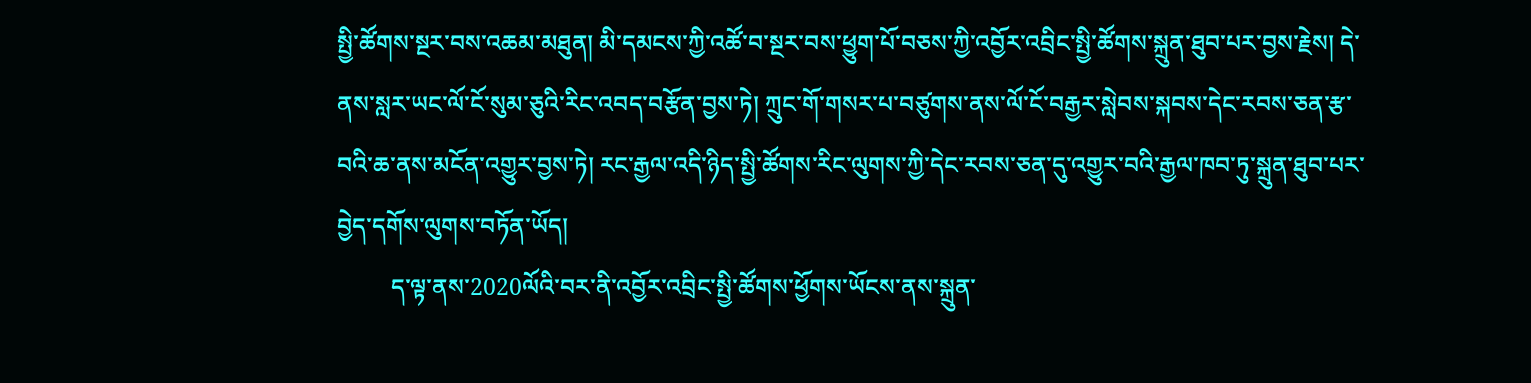སྤྱི་ཚོགས་སྔར་བས་འཆམ་མཐུན། མི་དམངས་ཀྱི་འཚོ་བ་སྔར་བས་ཕྱུག་པོ་བཅས་ཀྱི་འབྱོར་འབྲིང་སྤྱི་ཚོགས་སྐྲུན་ཐུབ་པར་བྱས་རྗེས། དེ་ནས་སླར་ཡང་ལོ་ངོ་སུམ་ཅུའི་རིང་འབད་བརྩོན་བྱས་ཏེ། ཀྲུང་གོ་གསར་པ་བཙུགས་ནས་ལོ་ངོ་བརྒྱར་སླེབས་སྐབས་དེང་རབས་ཅན་རྩ་བའི་ཆ་ནས་མངོན་འགྱུར་བྱས་ཏེ། རང་རྒྱལ་འདི་ཉིད་སྤྱི་ཚོགས་རིང་ལུགས་ཀྱི་དེང་རབས་ཅན་དུ་འགྱུར་བའི་རྒྱལ་ཁབ་ཏུ་སྐྲུན་ཐུབ་པར་བྱེད་དགོས་ལུགས་བཏོན་ཡོད།
         ད་ལྟ་ནས་2020ལོའི་བར་ནི་འབྱོར་འབྲིང་སྤྱི་ཚོགས་ཕྱོགས་ཡོངས་ནས་སྐྲུན་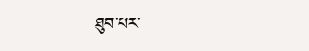ཐུབ་པར་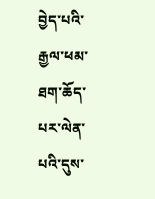བྱེད་པའི་རྒྱལ་ཕམ་ཐག་ཆོད་པར་ལེན་པའི་དུས་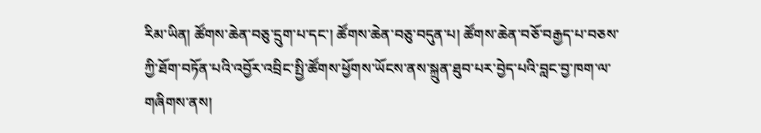རིམ་ཡིན། ཚོགས་ཆེན་བཅུ་དྲུག་པ་དང་། ཚོགས་ཆེན་བཅུ་བདུན་པ། ཚོགས་ཆེན་བཅོ་བརྒྱད་པ་བཅས་ཀྱི་ཐོག་བཏོན་པའི་འབྱོར་འབྲིང་སྤྱི་ཚོགས་ཕྱོགས་ཡོངས་ནས་སྐྲུན་ཐུབ་པར་བྱེད་པའི་བླང་བྱ་ཁག་ལ་གཞིགས་ནས།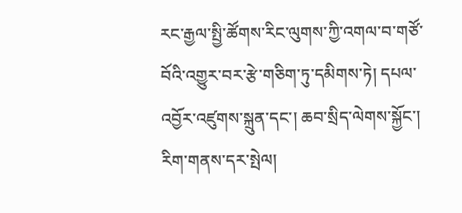རང་རྒྱལ་སྤྱི་ཚོགས་རིང་ལུགས་ཀྱི་འགལ་བ་གཙོ་བོའི་འགྱུར་བར་རྩེ་གཅིག་ཏུ་དམིགས་ཏེ། དཔལ་འབྱོར་འཛུགས་སྐྲུན་དང་། ཆབ་སྲིད་ལེགས་སྐྱོང་། རིག་གནས་དར་སྤེལ།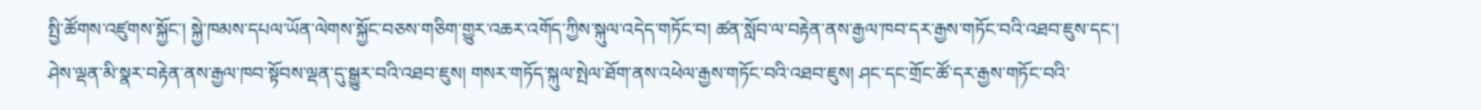སྤྱི་ཚོགས་འཛུགས་སྐྱོང་། སྐྱེ་ཁམས་དཔལ་ཡོན་ལེགས་སྐྱོང་བཅས་གཅིག་གྱུར་འཆར་འགོད་ཀྱིས་སྐུལ་འདེད་གཏོང་བ། ཚན་སློབ་ལ་བརྟེན་ནས་རྒྱལ་ཁབ་དར་རྒྱས་གཏོང་བའི་འཐབ་ཇུས་དང་། ཤེས་ལྡན་མི་སྣར་བརྟེན་ནས་རྒྱལ་ཁབ་སྟོབས་ལྡན་དུ་སྒྱུར་བའི་འཐབ་ཇུས། གསར་གཏོད་སྐུལ་སྤེལ་ཐོག་ནས་འཕེལ་རྒྱས་གཏོང་བའི་འཐབ་ཇུས། ཤང་དང་གྲོང་ཚོ་དར་རྒྱས་གཏོང་བའི་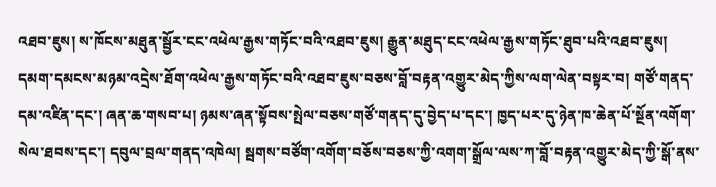འཐབ་ཇུས། ས་ཁོངས་མཐུན་སྦྱོར་ངང་འཕེལ་རྒྱས་གཏོང་བའི་འཐབ་ཇུས། རྒྱུན་མཐུད་ངང་འཕེལ་རྒྱས་གཏོང་ཐུབ་པའི་འཐབ་ཇུས། དམག་དམངས་མཉམ་འདྲེས་ཐོག་འཕེལ་རྒྱས་གཏོང་བའི་འཐབ་ཇུས་བཅས་བློ་བརྟན་འགྱུར་མེད་ཀྱིས་ལག་ལེན་བསྟར་བ། གཙོ་གནད་དམ་འཛིན་དང་། ཞན་ཆ་གསབ་པ། ཉམས་ཞན་སྟོབས་སྤེལ་བཅས་གཙོ་གནད་དུ་བྱེད་པ་དང་། ཁྱད་པར་དུ་ཉེན་ཁ་ཆེན་པོ་སྔོན་འགོག་སེལ་ཐབས་དང་། དབུལ་བྲལ་གནད་འཁེལ། སྦགས་བཙོག་འགོག་བཅོས་བཅས་ཀྱི་འགག་སྒྲོལ་ལས་ཀ་བློ་བརྟན་འགྱུར་མེད་ཀྱི་སྒོ་ནས་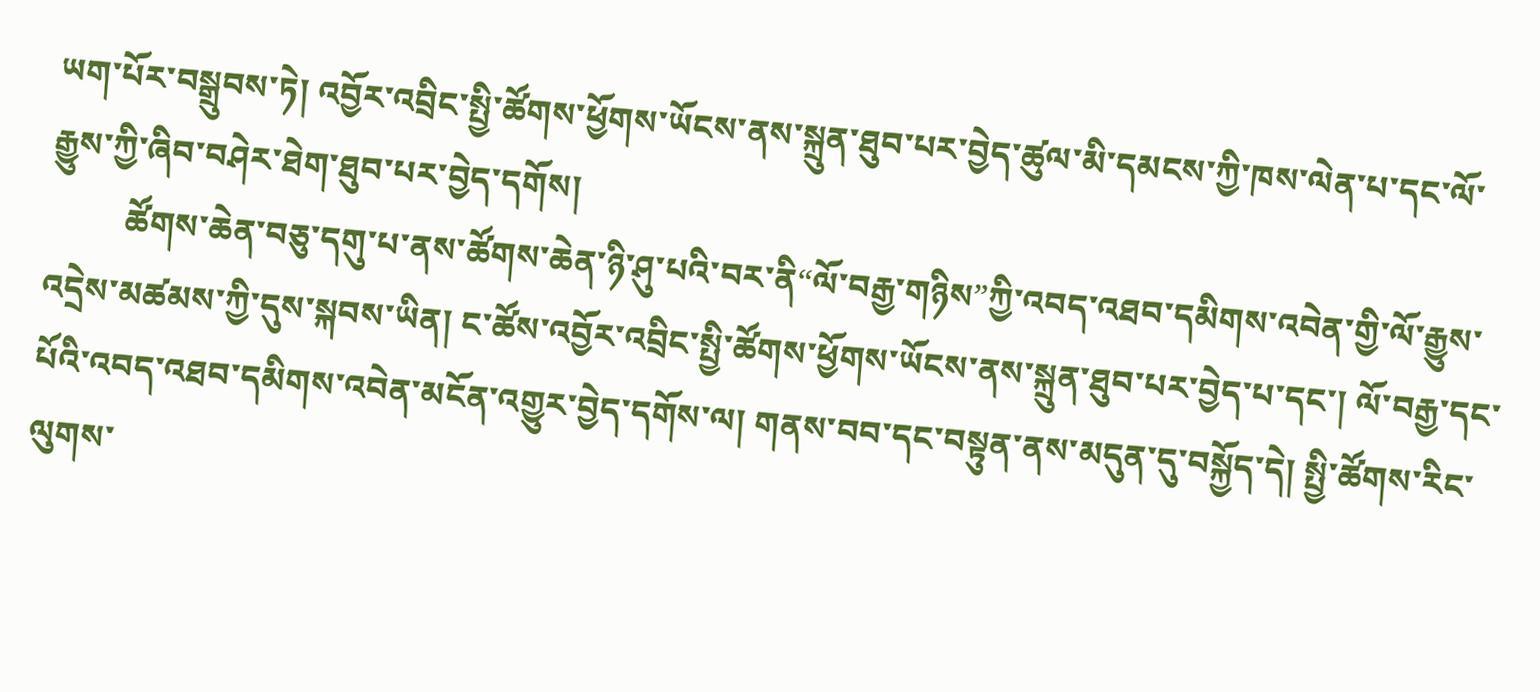ཡག་པོར་བསྒྲུབས་ཏེ། འབྱོར་འབྲིང་སྤྱི་ཚོགས་ཕྱོགས་ཡོངས་ནས་སྐྲུན་ཐུབ་པར་བྱེད་ཚུལ་མི་དམངས་ཀྱི་ཁས་ལེན་པ་དང་ལོ་རྒྱུས་ཀྱི་ཞིབ་བཤེར་ཐེག་ཐུབ་པར་བྱེད་དགོས།
         ཚོགས་ཆེན་བཅུ་དགུ་པ་ནས་ཚོགས་ཆེན་ཉི་ཤུ་པའི་བར་ནི“ལོ་བརྒྱ་གཉིས”ཀྱི་འབད་འཐབ་དམིགས་འབེན་གྱི་ལོ་རྒྱུས་འདྲེས་མཚམས་ཀྱི་དུས་སྐབས་ཡིན། ང་ཚོས་འབྱོར་འབྲིང་སྤྱི་ཚོགས་ཕྱོགས་ཡོངས་ནས་སྐྲུན་ཐུབ་པར་བྱེད་པ་དང་། ལོ་བརྒྱ་དང་པོའི་འབད་འཐབ་དམིགས་འབེན་མངོན་འགྱུར་བྱེད་དགོས་ལ། གནས་བབ་དང་བསྟུན་ནས་མདུན་དུ་བསྐྱོད་དེ། སྤྱི་ཚོགས་རིང་ལུགས་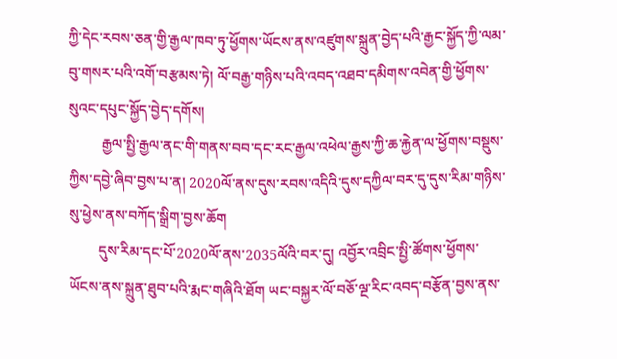ཀྱི་དེང་རབས་ཅན་གྱི་རྒྱལ་ཁབ་ཏུ་ཕྱོགས་ཡོངས་ནས་འཛུགས་སྐྲུན་བྱེད་པའི་རྒྱང་སྐྱོད་ཀྱི་ལམ་བུ་གསར་པའི་འགོ་བརྩམས་ཏེ། ལོ་བརྒྱ་གཉིས་པའི་འབད་འཐབ་དམིགས་འབེན་གྱི་ཕྱོགས་སུའང་དཔུང་སྐྱོད་བྱེད་དགོས།
         རྒྱལ་སྤྱི་རྒྱལ་ནང་གི་གནས་བབ་དང་རང་རྒྱལ་འཕེལ་རྒྱས་ཀྱི་ཆ་རྐྱེན་ལ་ཕྱོགས་བསྡུས་ཀྱིས་དབྱེ་ཞིབ་བྱས་པ་ན། 2020ལོ་ནས་དུས་རབས་འདིའི་དུས་དཀྱིལ་བར་དུ་དུས་རིམ་གཉིས་སུ་ཕྱེས་ནས་བཀོད་སྒྲིག་བྱས་ཆོག
        དུས་རིམ་དང་པོ་2020ལོ་ནས་2035ལོའི་བར་དུ། འབྱོར་འབྲིང་སྤྱི་ཚོགས་ཕྱོགས་ཡོངས་ནས་སྐྲུན་ཐུབ་པའི་རྨང་གཞིའི་ཐོག ཡང་བསྐྱར་ལོ་བཅོ་ལྔ་རིང་འབད་བརྩོན་བྱས་ནས་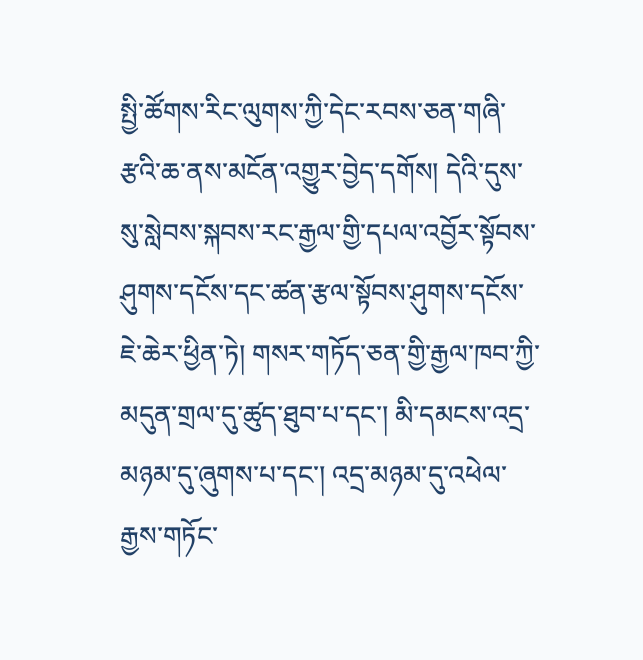སྤྱི་ཚོགས་རིང་ལུགས་ཀྱི་དེང་རབས་ཅན་གཞི་རྩའི་ཆ་ནས་མངོན་འགྱུར་བྱེད་དགོས། དེའི་དུས་སུ་སླེབས་སྐབས་རང་རྒྱལ་གྱི་དཔལ་འབྱོར་སྟོབས་ཤུགས་དངོས་དང་ཚན་རྩལ་སྟོབས་ཤུགས་དངོས་ཇེ་ཆེར་ཕྱིན་ཏེ། གསར་གཏོད་ཅན་གྱི་རྒྱལ་ཁབ་ཀྱི་མདུན་གྲལ་དུ་ཚུད་ཐུབ་པ་དང་། མི་དམངས་འདྲ་མཉམ་དུ་ཞུགས་པ་དང་། འདྲ་མཉམ་དུ་འཕེལ་རྒྱས་གཏོང་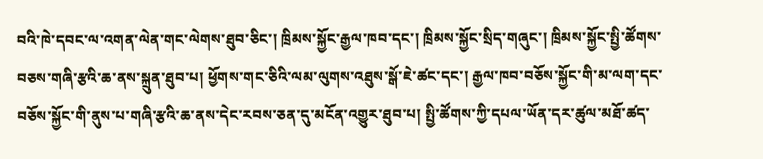བའི་ཁེ་དབང་ལ་འགན་ལེན་གང་ལེགས་ཐུབ་ཅིང་། ཁྲིམས་སྐྱོང་རྒྱལ་ཁབ་དང་། ཁྲིམས་སྐྱོང་སྲིད་གཞུང་། ཁྲིམས་སྐྱོང་སྤྱི་ཚོགས་བཅས་གཞི་རྩའི་ཆ་ནས་སྐྲུན་ཐུབ་པ། ཕྱོགས་གང་ཅིའི་ལམ་ལུགས་འཐུས་སྒོ་ཇེ་ཚང་དང་། རྒྱལ་ཁབ་བཅོས་སྐྱོང་གི་མ་ལག་དང་བཅོས་སྐྱོང་གི་ནུས་པ་གཞི་རྩའི་ཆ་ནས་དེང་རབས་ཅན་དུ་མངོན་འགྱུར་ཐུབ་པ། སྤྱི་ཚོགས་ཀྱི་དཔལ་ཡོན་དར་ཚུལ་མཐོ་ཚད་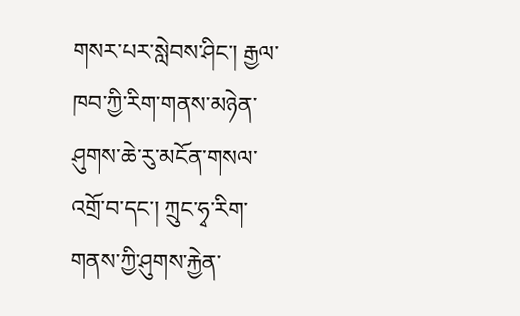གསར་པར་སླེབས་ཤིང་། རྒྱལ་ཁབ་ཀྱི་རིག་གནས་མཉེན་ཤུགས་ཆེ་རུ་མངོན་གསལ་འགྲོ་བ་དང་། ཀྲུང་ཧྭ་རིག་གནས་ཀྱི་ཤུགས་རྐྱེན་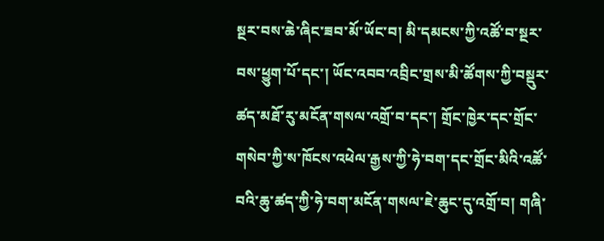སྔར་བས་ཆེ་ཞིང་ཟབ་མོ་ཡོང་བ། མི་དམངས་ཀྱི་འཚོ་བ་སྔར་བས་ཕྱུག་པོ་དང་། ཡོང་འབབ་འབྲིང་གྲས་མི་ཚོགས་ཀྱི་བསྡུར་ཚད་མཐོ་རུ་མངོན་གསལ་འགྲོ་བ་དང་། གྲོང་ཁྱེར་དང་གྲོང་གསེབ་ཀྱི་ས་ཁོངས་འཕེལ་རྒྱས་ཀྱི་ཧེ་བག་དང་གྲོང་མིའི་འཚོ་བའི་ཆུ་ཚད་ཀྱི་ཧེ་བག་མངོན་གསལ་ཇེ་ཆུང་དུ་འགྲོ་བ། གཞི་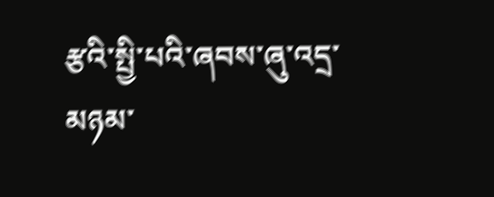རྩའི་སྤྱི་པའི་ཞབས་ཞུ་འདྲ་མཉམ་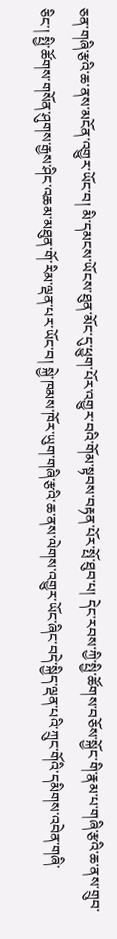ཅན་གཞི་རྩའི་ཆ་ནས་མངོན་འགྱུར་ཡོང་བ། མི་དམངས་ཡོངས་ཐུན་མོང་དུ་ཕྱུག་པོར་འགྱུར་བའི་གོམ་སྟབས་བརྟན་པོར་སྤོ་ཐུབ་པ། དེང་རབས་ཀྱི་སྤྱི་ཚོགས་བཅོས་སྐྱོང་གི་རྣམ་པ་གཞི་རྩའི་ཆ་ནས་གྲུབ་ཅིང་། སྤྱི་ཚོགས་གསོན་ཤུགས་རྒྱས་ཤིང་འཆམ་མཐུན་གོ་རིམ་ལྡན་པར་ཡོང་བ། སྐྱེ་ཁམས་ཁོར་ཡུག་གཞི་རྩའི་ཆ་ནས་ལེགས་འགྱུར་ཡོང་ཞིང་བདེ་སྐྱིད་ལྡན་པའི་ཀྲུང་གོའི་དམིགས་འབེན་གཞི་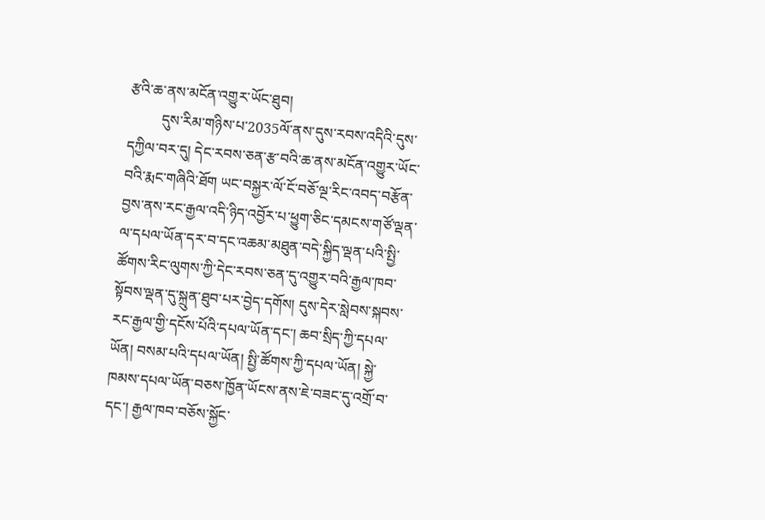རྩའི་ཆ་ནས་མངོན་འགྱུར་ཡོང་ཐུབ།
         དུས་རིམ་གཉིས་པ་2035ལོ་ནས་དུས་རབས་འདིའི་དུས་དཀྱིལ་བར་དུ། དེང་རབས་ཅན་རྩ་བའི་ཆ་ནས་མངོན་འགྱུར་ཡོང་བའི་རྨང་གཞིའི་ཐོག ཡང་བསྐྱར་ལོ་ངོ་བཅོ་ལྔ་རིང་འབད་བརྩོན་བྱས་ནས་རང་རྒྱལ་འདི་ཉིད་འབྱོར་པ་ཕྱུག་ཅིང་དམངས་གཙོ་ལྡན་ལ་དཔལ་ཡོན་དར་བ་དང་འཆམ་མཐུན་བདེ་སྐྱིད་ལྡན་པའི་སྤྱི་ཚོགས་རིང་ལུགས་ཀྱི་དེང་རབས་ཅན་དུ་འགྱུར་བའི་རྒྱལ་ཁབ་སྟོབས་ལྡན་དུ་སྐྲུན་ཐུབ་པར་བྱེད་དགོས། དུས་དེར་སླེབས་སྐབས་རང་རྒྱལ་གྱི་དངོས་པོའི་དཔལ་ཡོན་དང་། ཆབ་སྲིད་ཀྱི་དཔལ་ཡོན། བསམ་པའི་དཔལ་ཡོན། སྤྱི་ཚོགས་ཀྱི་དཔལ་ཡོན། སྐྱེ་ཁམས་དཔལ་ཡོན་བཅས་ཁྱོན་ཡོངས་ནས་ཇེ་བཟང་དུ་འགྲོ་བ་དང་། རྒྱལ་ཁབ་བཅོས་སྐྱོང་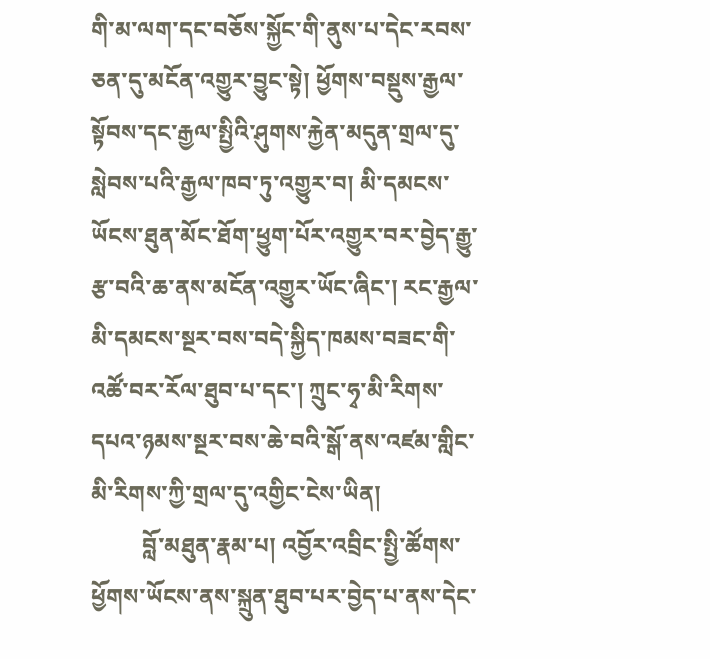གི་མ་ལག་དང་བཅོས་སྐྱོང་གི་ནུས་པ་དེང་རབས་ཅན་དུ་མངོན་འགྱུར་བྱུང་སྟེ། ཕྱོགས་བསྡུས་རྒྱལ་སྟོབས་དང་རྒྱལ་སྤྱིའི་ཤུགས་རྐྱེན་མདུན་གྲལ་དུ་སླེབས་པའི་རྒྱལ་ཁབ་ཏུ་འགྱུར་བ། མི་དམངས་ཡོངས་ཐུན་མོང་ཐོག་ཕྱུག་པོར་འགྱུར་བར་བྱེད་རྒྱུ་རྩ་བའི་ཆ་ནས་མངོན་འགྱུར་ཡོང་ཞིང་། རང་རྒྱལ་མི་དམངས་སྔར་བས་བདེ་སྐྱིད་ཁམས་བཟང་གི་འཚོ་བར་རོལ་ཐུབ་པ་དང་། ཀྲུང་ཧྭ་མི་རིགས་དཔའ་ཉམས་སྔར་བས་ཆེ་བའི་སྒོ་ནས་འཛམ་གླིང་མི་རིགས་ཀྱི་གྲལ་དུ་འགྱིང་ངེས་ཡིན།
         བློ་མཐུན་རྣམ་པ། འབྱོར་འབྲིང་སྤྱི་ཚོགས་ཕྱོགས་ཡོངས་ནས་སྐྲུན་ཐུབ་པར་བྱེད་པ་ནས་དེང་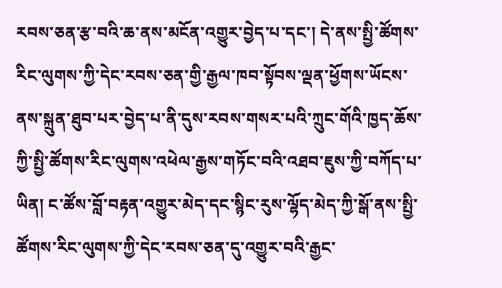རབས་ཅན་རྩ་བའི་ཆ་ནས་མངོན་འགྱུར་བྱེད་པ་དང་། དེ་ནས་སྤྱི་ཚོགས་རིང་ལུགས་ཀྱི་དེང་རབས་ཅན་གྱི་རྒྱལ་ཁབ་སྟོབས་ལྡན་ཕྱོགས་ཡོངས་ནས་སྐྲུན་ཐུབ་པར་བྱེད་པ་ནི་དུས་རབས་གསར་པའི་ཀྲུང་གོའི་ཁྱད་ཆོས་ཀྱི་སྤྱི་ཚོགས་རིང་ལུགས་འཕེལ་རྒྱས་གཏོང་བའི་འཐབ་ཇུས་ཀྱི་བཀོད་པ་ཡིན། ང་ཚོས་བློ་བརྟན་འགྱུར་མེད་དང་སྙིང་རུས་ལྷོད་མེད་ཀྱི་སྒོ་ནས་སྤྱི་ཚོགས་རིང་ལུགས་ཀྱི་དེང་རབས་ཅན་དུ་འགྱུར་བའི་རྒྱང་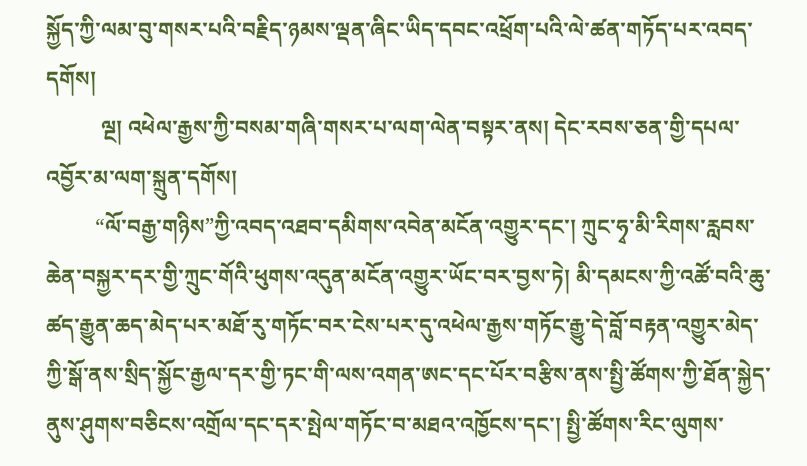སྐྱོད་ཀྱི་ལམ་བུ་གསར་པའི་བརྗིད་ཉམས་ལྡན་ཞིང་ཡིད་དབང་འཕྲོག་པའི་ལེ་ཚན་གཏོད་པར་འབད་དགོས།
          ལྔ། འཕེལ་རྒྱས་ཀྱི་བསམ་གཞི་གསར་པ་ལག་ལེན་བསྟར་ནས། དེང་རབས་ཅན་གྱི་དཔལ་འབྱོར་མ་ལག་སྐྲུན་དགོས།
         “ལོ་བརྒྱ་གཉིས”ཀྱི་འབད་འཐབ་དམིགས་འབེན་མངོན་འགྱུར་དང་། ཀྲུང་ཧྭ་མི་རིགས་རླབས་ཆེན་བསྐྱར་དར་གྱི་ཀྲུང་གོའི་ཕུགས་འདུན་མངོན་འགྱུར་ཡོང་བར་བྱས་ཏེ། མི་དམངས་ཀྱི་འཚོ་བའི་ཆུ་ཚད་རྒྱུན་ཆད་མེད་པར་མཐོ་རུ་གཏོང་བར་ངེས་པར་དུ་འཕེལ་རྒྱས་གཏོང་རྒྱུ་དེ་བློ་བརྟན་འགྱུར་མེད་ཀྱི་སྒོ་ནས་སྲིད་སྐྱོང་རྒྱལ་དར་གྱི་ཏང་གི་ལས་འགན་ཨང་དང་པོར་བརྩིས་ནས་སྤྱི་ཚོགས་ཀྱི་ཐོན་སྐྱེད་ནུས་ཤུགས་བཅིངས་འགྲོལ་དང་དར་སྤེལ་གཏོང་བ་མཐའ་འཁྱོངས་དང་། སྤྱི་ཚོགས་རིང་ལུགས་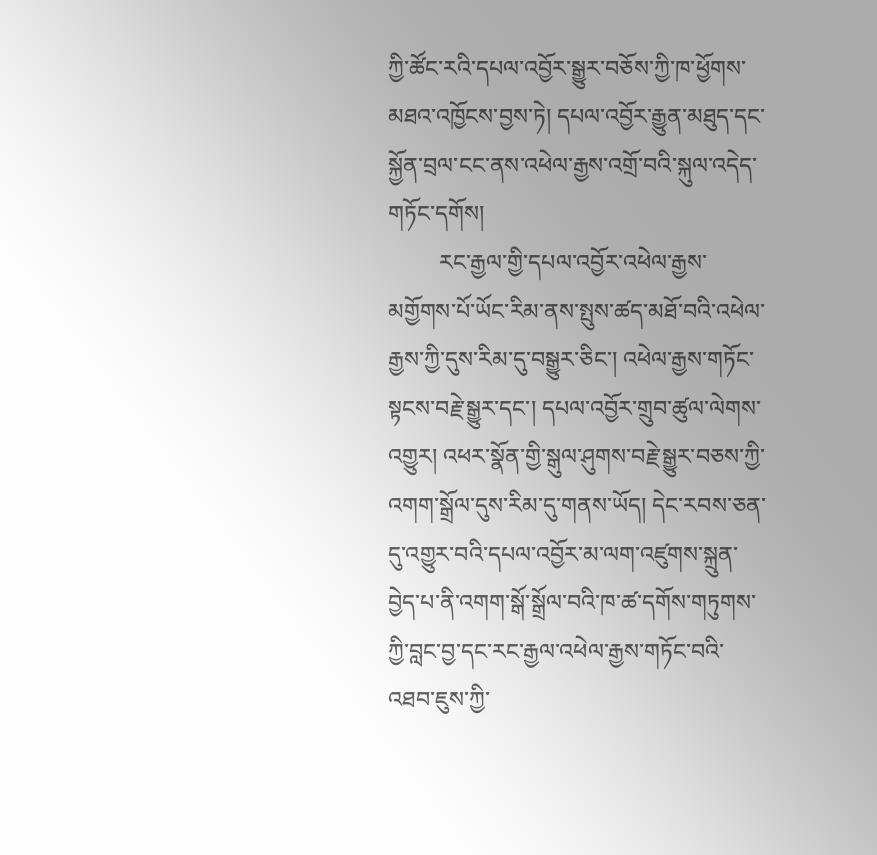ཀྱི་ཚོང་རའི་དཔལ་འབྱོར་སྒྱུར་བཅོས་ཀྱི་ཁ་ཕྱོགས་མཐའ་འཁྱོངས་བྱས་ཏེ། དཔལ་འབྱོར་རྒྱུན་མཐུད་དང་སྐྱོན་བྲལ་ངང་ནས་འཕེལ་རྒྱས་འགྲོ་བའི་སྐུལ་འདེད་གཏོང་དགོས།
         རང་རྒྱལ་གྱི་དཔལ་འབྱོར་འཕེལ་རྒྱས་མགྱོགས་པོ་ཡོང་རིམ་ནས་སྤུས་ཚད་མཐོ་བའི་འཕེལ་རྒྱས་ཀྱི་དུས་རིམ་དུ་བསྒྱུར་ཅིང་། འཕེལ་རྒྱས་གཏོང་སྟངས་བརྗེ་སྒྱུར་དང་། དཔལ་འབྱོར་གྲུབ་ཚུལ་ལེགས་འགྱུར། འཕར་སྣོན་གྱི་སྒུལ་ཤུགས་བརྗེ་སྒྱུར་བཅས་ཀྱི་འགག་སྒྲོལ་དུས་རིམ་དུ་གནས་ཡོད། དེང་རབས་ཅན་དུ་འགྱུར་བའི་དཔལ་འབྱོར་མ་ལག་འཛུགས་སྐྲུན་བྱེད་པ་ནི་འགག་སྒོ་སྒྲོལ་བའི་ཁ་ཚ་དགོས་གཏུགས་ཀྱི་བླང་བྱ་དང་རང་རྒྱལ་འཕེལ་རྒྱས་གཏོང་བའི་འཐབ་ཇུས་ཀྱི་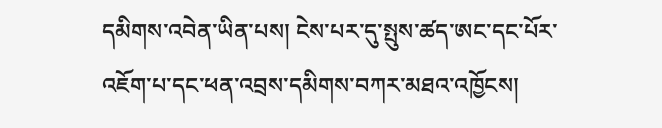དམིགས་འབེན་ཡིན་པས། ངེས་པར་དུ་སྤུས་ཚད་ཨང་དང་པོར་འཇོག་པ་དང་ཕན་འབྲས་དམིགས་བཀར་མཐའ་འཁྱོངས།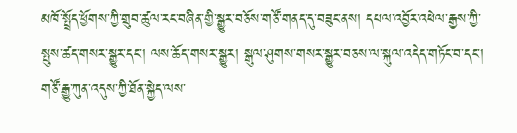མཁོ་སྤྲོད་ཕྱོགས་ཀྱི་གྲུབ་ཚུལ་རང་བཞིན་གྱི་སྒྱུར་བཅོས་གཙོ་གནད་དུ་བཟུང་ནས། དཔལ་འབྱོར་འཕེལ་རྒྱས་ཀྱི་སྤུས་ཚད་གསར་སྒྱུར་དང་། ལས་ཆོད་གསར་སྒྱུར། སྒུལ་ཤུགས་གསར་སྒྱུར་བཅས་ལ་སྐུལ་འདེད་གཏོང་བ་དང་། གཙོ་རྒྱུ་ཀུན་འདུས་ཀྱི་ཐོན་སྐྱེད་ལས་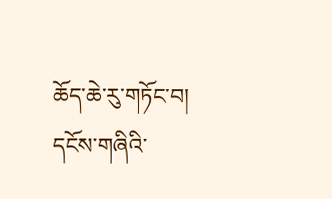ཆོད་ཆེ་རུ་གཏོང་བ། དངོས་གཞིའི་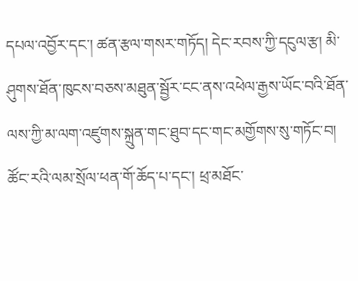དཔལ་འབྱོར་དང་། ཚན་རྩལ་གསར་གཏོད། དེང་རབས་ཀྱི་དངུལ་རྩ། མི་ཤུགས་ཐོན་ཁུངས་བཅས་མཐུན་སྦྱོར་ངང་ནས་འཕེལ་རྒྱས་ཡོང་བའི་ཐོན་ལས་ཀྱི་མ་ལག་འཛུགས་སྐྲུན་གང་ཐུབ་དང་གང་མགྱོགས་སུ་གཏོང་བ། ཚོང་རའི་ལམ་སྲོལ་ཕན་གོ་ཆོད་པ་དང་། ཕྲ་མཐོང་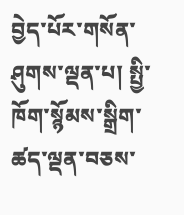བྱེད་པོར་གསོན་ཤུགས་ལྡན་པ། སྤྱི་ཁོག་སྙོམས་སྒྲིག་ཚད་ལྡན་བཅས་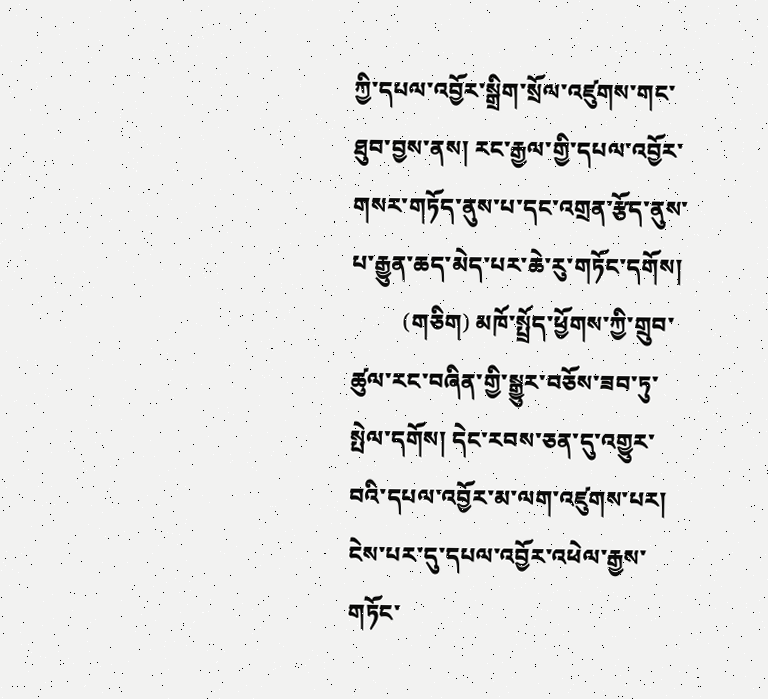ཀྱི་དཔལ་འབྱོར་སྒྲིག་སྲོལ་འཛུགས་གང་ཐུབ་བྱས་ནས། རང་རྒྱལ་གྱི་དཔལ་འབྱོར་གསར་གཏོད་ནུས་པ་དང་འགྲན་རྩོད་ནུས་པ་རྒྱུན་ཆད་མེད་པར་ཆེ་རུ་གཏོང་དགོས།
         (གཅིག) མཁོ་སྤྲོད་ཕྱོགས་ཀྱི་གྲུབ་ཚུལ་རང་བཞིན་གྱི་སྒྱུར་བཅོས་ཟབ་ཏུ་སྤེལ་དགོས། དེང་རབས་ཅན་དུ་འགྱུར་བའི་དཔལ་འབྱོར་མ་ལག་འཛུགས་པར། ངེས་པར་དུ་དཔལ་འབྱོར་འཕེལ་རྒྱས་གཏོང་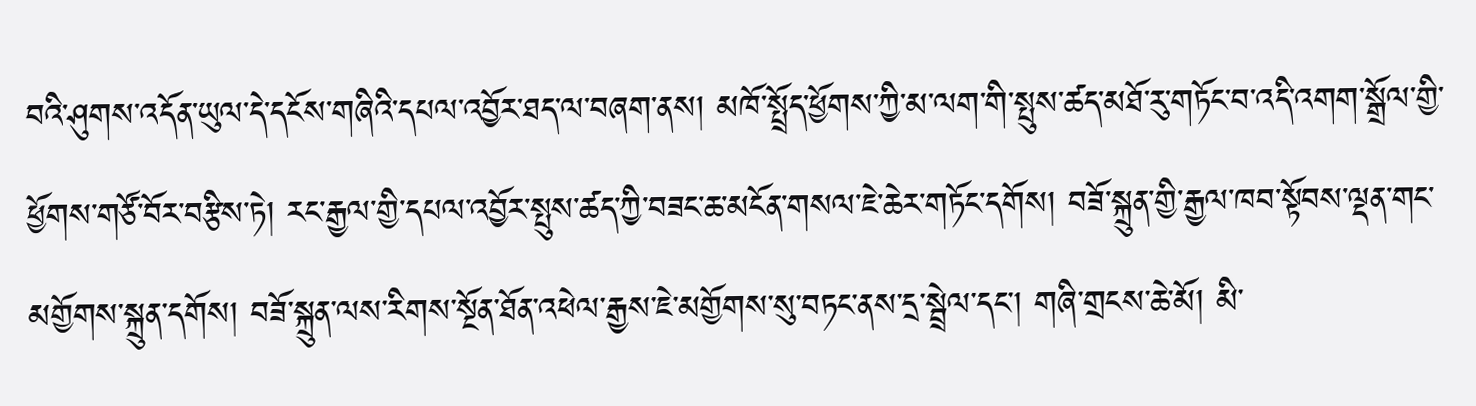བའི་ཤུགས་འདོན་ཡུལ་དེ་དངོས་གཞིའི་དཔལ་འབྱོར་ཐད་ལ་བཞག་ནས། མཁོ་སྤྲོད་ཕྱོགས་ཀྱི་མ་ལག་གི་སྤུས་ཚད་མཐོ་རུ་གཏོང་བ་འདི་འགག་སྒྲོལ་གྱི་ཕྱོགས་གཙོ་བོར་བརྩིས་ཏེ། རང་རྒྱལ་གྱི་དཔལ་འབྱོར་སྤུས་ཚད་ཀྱི་བཟང་ཆ་མངོན་གསལ་ཇེ་ཆེར་གཏོང་དགོས། བཟོ་སྐྲུན་གྱི་རྒྱལ་ཁབ་སྟོབས་ལྡན་གང་མགྱོགས་སྐྲུན་དགོས། བཟོ་སྐྲུན་ལས་རིགས་སྔོན་ཐོན་འཕེལ་རྒྱས་ཇེ་མགྱོགས་སུ་བཏང་ནས་དྲ་སྦྲེལ་དང་། གཞི་གྲངས་ཆེ་མོ། མི་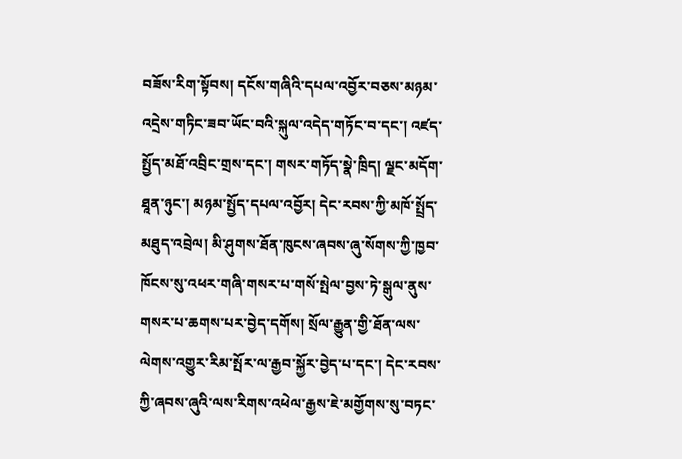བཟོས་རིག་སྟོབས། དངོས་གཞིའི་དཔལ་འབྱོར་བཅས་མཉམ་འདྲེས་གཏིང་ཟབ་ཡོང་བའི་སྐུལ་འདེད་གཏོང་བ་དང་། འཛད་སྤྱོད་མཐོ་འབྲིང་གྲས་དང་། གསར་གཏོད་སྣེ་ཁྲིད། ལྗང་མདོག་ཐཱན་ཉུང་། མཉམ་སྤྱོད་དཔལ་འབྱོར། དེང་རབས་ཀྱི་མཁོ་སྤྲོད་མཐུད་འབྲེལ། མི་ཤུགས་ཐོན་ཁུངས་ཞབས་ཞུ་སོགས་ཀྱི་ཁྱབ་ཁོངས་སུ་འཕར་གཞི་གསར་པ་གསོ་སྤེལ་བྱས་ཏེ་སྒུལ་ནུས་གསར་པ་ཆགས་པར་བྱེད་དགོས། སྲོལ་རྒྱུན་གྱི་ཐོན་ལས་ལེགས་འགྱུར་རིམ་སྤོར་ལ་རྒྱབ་སྐྱོར་བྱེད་པ་དང་། དེང་རབས་ཀྱི་ཞབས་ཞུའི་ལས་རིགས་འཕེལ་རྒྱས་ཇེ་མགྱོགས་སུ་བཏང་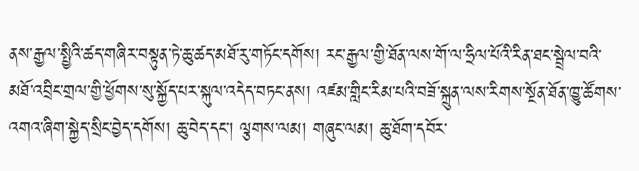ནས་རྒྱལ་སྤྱིའི་ཚད་གཞིར་བསྟུན་ཏེ་ཆུ་ཚད་མཐོ་རུ་གཏོང་དགོས། རང་རྒྱལ་གྱི་ཐོན་ལས་གོ་ལ་ཧྲིལ་པོའི་རིན་ཐང་སྦྲེལ་བའི་མཐོ་འབྲིང་གྲལ་གྱི་ཕྱོགས་སུ་སྐྱོད་པར་སྐུལ་འདེད་བཏང་ནས། འཛམ་གླིང་རིམ་པའི་བཟོ་སྐྲུན་ལས་རིགས་སྔོན་ཐོན་ཁྱུ་ཚོགས་འགའ་ཞིག་སྐྱེད་སྲིང་བྱེད་དགོས། ཆུ་བེད་དང་། ལྕགས་ལམ། གཞུང་ལམ། ཆུ་ཐོག་དབོར་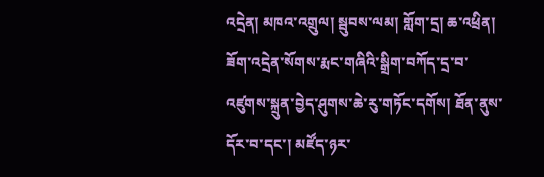འདྲེན། མཁའ་འགྲུལ། སྦུབས་ལམ། གློག་དྲ། ཆ་འཕྲིན། ཟོག་འདྲེན་སོགས་རྨང་གཞིའི་སྒྲིག་བཀོད་དྲ་བ་འཛུགས་སྐྲུན་བྱེད་ཤུགས་ཆེ་རུ་གཏོང་དགོས། ཐོན་ནུས་དོར་བ་དང་། མཛོད་ཉར་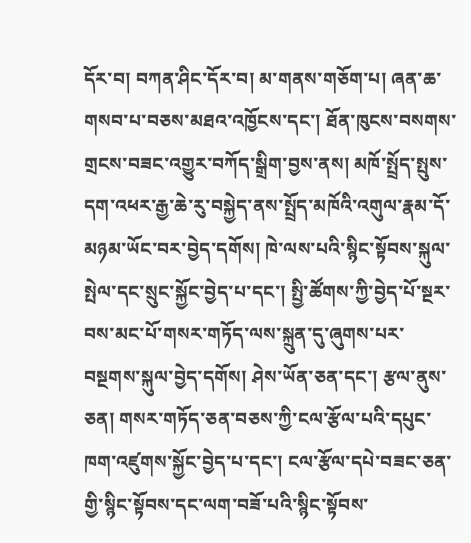དོར་བ། བཀན་ཤིང་དོར་བ། མ་གནས་གཅོག་པ། ཞན་ཆ་གསབ་པ་བཅས་མཐའ་འཁྱོངས་དང་། ཐོན་ཁུངས་བསགས་གྲངས་བཟང་འགྱུར་བཀོད་སྒྲིག་བྱས་ནས། མཁོ་སྤྲོད་སྤུས་དག་འཕར་རྒྱ་ཆེ་རུ་བསྐྱེད་ནས་སྤྲོད་མཁོའི་འགུལ་རྣམ་དོ་མཉམ་ཡོང་བར་བྱེད་དགོས། ཁེ་ལས་པའི་སྙིང་སྟོབས་སྐུལ་སྤེལ་དང་སྲུང་སྐྱོང་བྱེད་པ་དང་། སྤྱི་ཚོགས་ཀྱི་བྱེད་པོ་སྔར་བས་མང་པོ་གསར་གཏོད་ལས་སྐྲུན་དུ་ཞུགས་པར་བསྔགས་སྐུལ་བྱེད་དགོས། ཤེས་ཡོན་ཅན་དང་། རྩལ་ནུས་ཅན། གསར་གཏོད་ཅན་བཅས་ཀྱི་ངལ་རྩོལ་པའི་དཔུང་ཁག་འཛུགས་སྐྱོང་བྱེད་པ་དང་། ངལ་རྩོལ་དཔེ་བཟང་ཅན་གྱི་སྙིང་སྟོབས་དང་ལག་བཟོ་པའི་སྙིང་སྟོབས་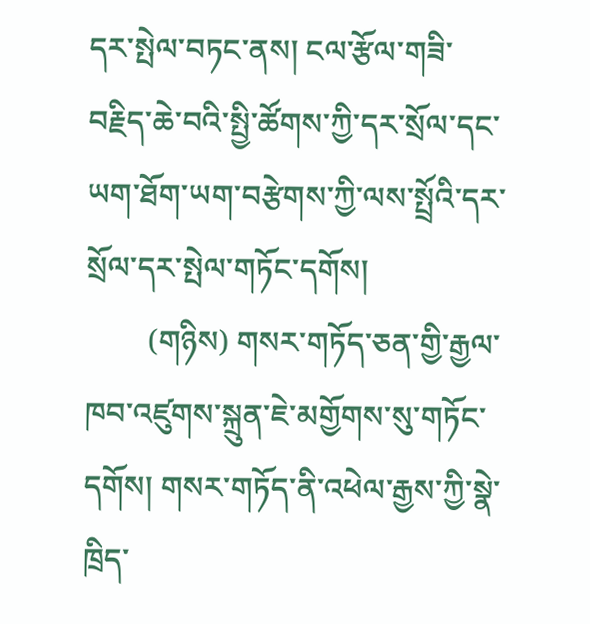དར་སྤེལ་བཏང་ནས། ངལ་རྩོལ་གཟི་བརྗིད་ཆེ་བའི་སྤྱི་ཚོགས་ཀྱི་དར་སྲོལ་དང་ཡག་ཐོག་ཡག་བརྩེགས་ཀྱི་ལས་སྤྲོའི་དར་སྲོལ་དར་སྤེལ་གཏོང་དགོས།
        (གཉིས) གསར་གཏོད་ཅན་གྱི་རྒྱལ་ཁབ་འཛུགས་སྐྲུན་ཇེ་མགྱོགས་སུ་གཏོང་དགོས། གསར་གཏོད་ནི་འཕེལ་རྒྱས་ཀྱི་སྣེ་ཁྲིད་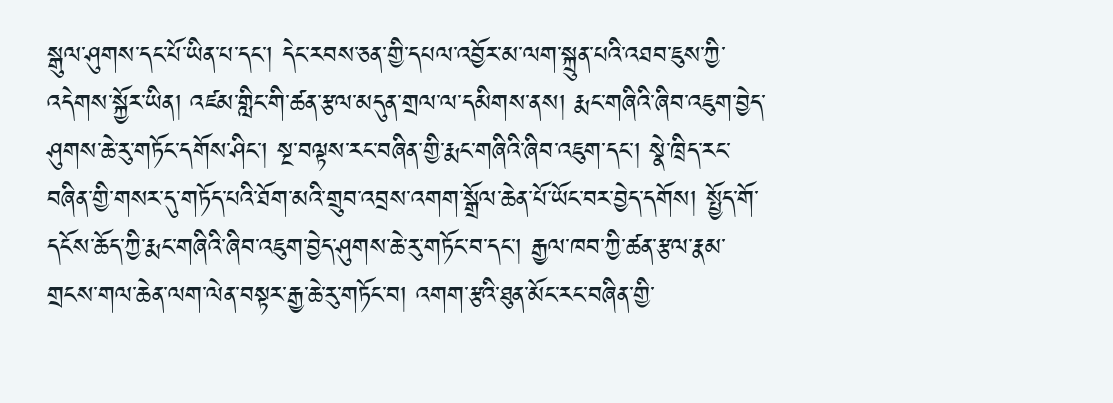སྒུལ་ཤུགས་དང་པོ་ཡིན་པ་དང་། དེང་རབས་ཅན་གྱི་དཔལ་འབྱོར་མ་ལག་སྐྲུན་པའི་འཐབ་ཇུས་ཀྱི་འདེགས་སྐྱོར་ཡིན། འཛམ་གླིང་གི་ཚན་རྩལ་མདུན་གྲལ་ལ་དམིགས་ནས། རྨང་གཞིའི་ཞིབ་འཇུག་བྱེད་ཤུགས་ཆེ་རུ་གཏོང་དགོས་ཤིང་། སྔ་བལྟས་རང་བཞིན་གྱི་རྨང་གཞིའི་ཞིབ་འཇུག་དང་། སྣེ་ཁྲིད་རང་བཞིན་གྱི་གསར་དུ་གཏོད་པའི་ཐོག་མའི་གྲུབ་འབྲས་འགག་སྒྲོལ་ཆེན་པོ་ཡོང་བར་བྱེད་དགོས། སྤྱོད་གོ་དངོས་ཆོད་ཀྱི་རྨང་གཞིའི་ཞིབ་འཇུག་བྱེད་ཤུགས་ཆེ་རུ་གཏོང་བ་དང་། རྒྱལ་ཁབ་ཀྱི་ཚན་རྩལ་རྣམ་གྲངས་གལ་ཆེན་ལག་ལེན་བསྟར་རྒྱ་ཆེ་རུ་གཏོང་བ། འགག་རྩའི་ཐུན་མོང་རང་བཞིན་གྱི་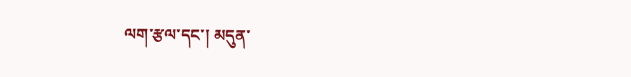ལག་རྩལ་དང་། མདུན་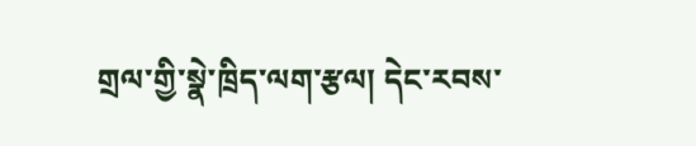གྲལ་གྱི་སྣེ་ཁྲིད་ལག་རྩལ། དེང་རབས་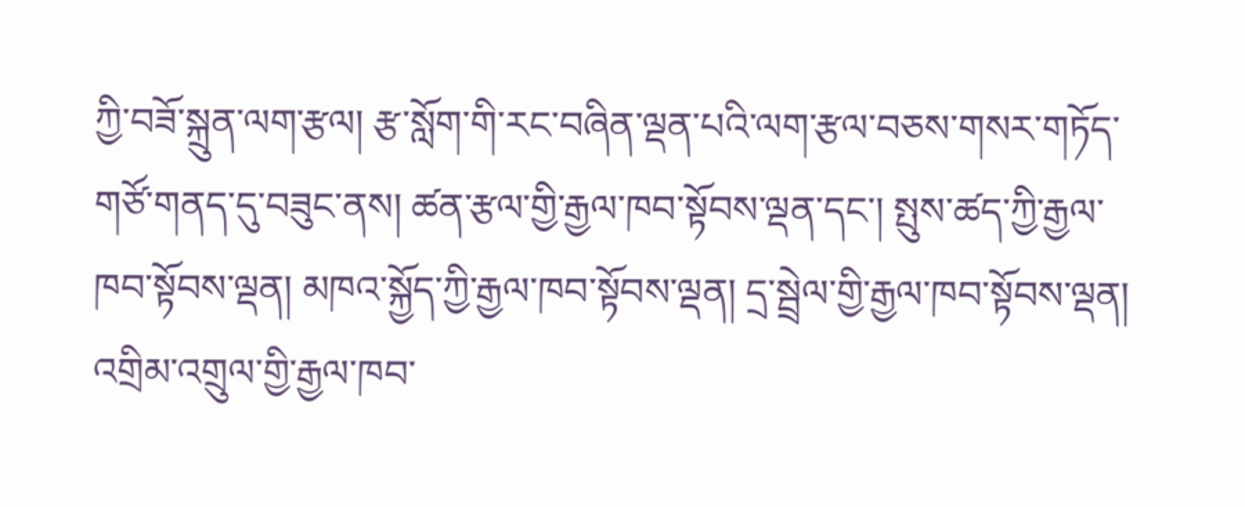ཀྱི་བཟོ་སྐྲུན་ལག་རྩལ། རྩ་སློག་གི་རང་བཞིན་ལྡན་པའི་ལག་རྩལ་བཅས་གསར་གཏོད་གཙོ་གནད་དུ་བཟུང་ནས། ཚན་རྩལ་གྱི་རྒྱལ་ཁབ་སྟོབས་ལྡན་དང་། སྤུས་ཚད་ཀྱི་རྒྱལ་ཁབ་སྟོབས་ལྡན། མཁའ་སྐྱོད་ཀྱི་རྒྱལ་ཁབ་སྟོབས་ལྡན། དྲ་སྦྲེལ་གྱི་རྒྱལ་ཁབ་སྟོབས་ལྡན། འགྲིམ་འགྲུལ་གྱི་རྒྱལ་ཁབ་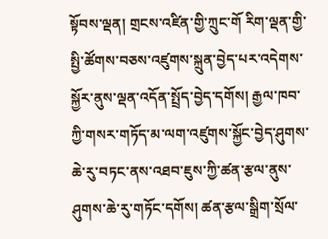སྟོབས་ལྡན། གྲངས་འཛིན་གྱི་ཀྲུང་གོ རིག་ལྡན་གྱི་སྤྱི་ཚོགས་བཅས་འཛུགས་སྐྲུན་བྱེད་པར་འདེགས་སྐྱོར་ནུས་ལྡན་འདོན་སྤྲོད་བྱེད་དགོས། རྒྱལ་ཁབ་ཀྱི་གསར་གཏོད་མ་ལག་འཛུགས་སྐྱོང་བྱེད་ཤུགས་ཆེ་རུ་བཏང་ནས་འཐབ་ཇུས་ཀྱི་ཚན་རྩལ་ནུས་ཤུགས་ཆེ་རུ་གཏོང་དགོས། ཚན་རྩལ་སྒྲིག་སྲོལ་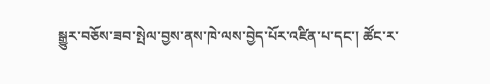སྒྱུར་བཅོས་ཟབ་སྤེལ་བྱས་ནས་ཁེ་ལས་བྱེད་པོར་འཛིན་པ་དང་། ཚོང་ར་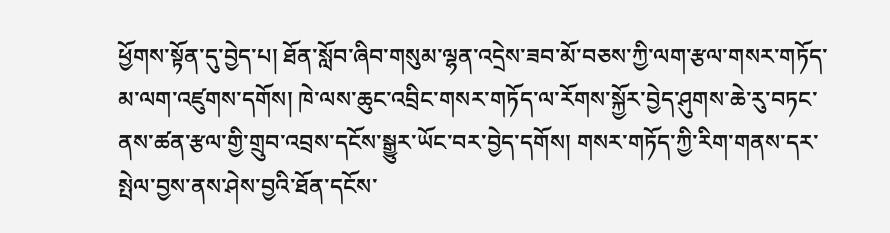ཕྱོགས་སྟོན་དུ་བྱེད་པ། ཐོན་སློབ་ཞིབ་གསུམ་ལྷན་འདྲེས་ཟབ་མོ་བཅས་ཀྱི་ལག་རྩལ་གསར་གཏོད་མ་ལག་འཛུགས་དགོས། ཁེ་ལས་ཆུང་འབྲིང་གསར་གཏོད་ལ་རོགས་སྐྱོར་བྱེད་ཤུགས་ཆེ་རུ་བཏང་ནས་ཚན་རྩལ་གྱི་གྲུབ་འབྲས་དངོས་སྒྱུར་ཡོང་བར་བྱེད་དགོས། གསར་གཏོད་ཀྱི་རིག་གནས་དར་སྤེལ་བྱས་ནས་ཤེས་བྱའི་ཐོན་དངོས་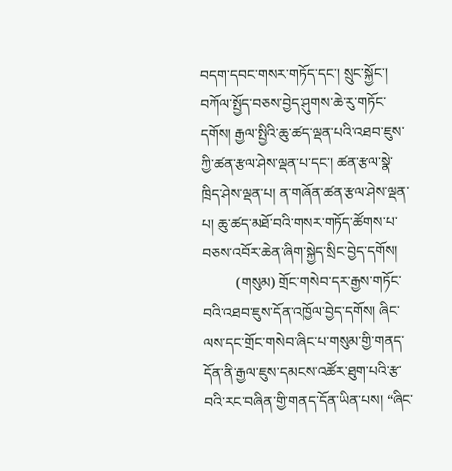བདག་དབང་གསར་གཏོད་དང་། སྲུང་སྐྱོང་། བཀོལ་སྤྱོད་བཅས་བྱེད་ཤུགས་ཆེ་རུ་གཏོང་དགོས། རྒྱལ་སྤྱིའི་ཆུ་ཚད་ལྡན་པའི་འཐབ་ཇུས་ཀྱི་ཚན་རྩལ་ཤེས་ལྡན་པ་དང་། ཚན་རྩལ་སྣེ་ཁྲིད་ཤེས་ལྡན་པ། ན་གཞོན་ཚན་རྩལ་ཤེས་ལྡན་པ། ཆུ་ཚད་མཐོ་བའི་གསར་གཏོད་ཚོགས་པ་བཅས་འབོར་ཆེན་ཞིག་སྐྱེད་སྲིང་བྱེད་དགོས།
         (གསུམ) གྲོང་གསེབ་དར་རྒྱས་གཏོང་བའི་འཐབ་ཇུས་དོན་འཁྱོལ་བྱེད་དགོས། ཞིང་ལས་དང་གྲོང་གསེབ་ཞིང་པ་གསུམ་གྱི་གནད་དོན་ནི་རྒྱལ་ཇུས་དམངས་འཚོར་ཐུག་པའི་རྩ་བའི་རང་བཞིན་གྱི་གནད་དོན་ཡིན་པས། “ཞིང་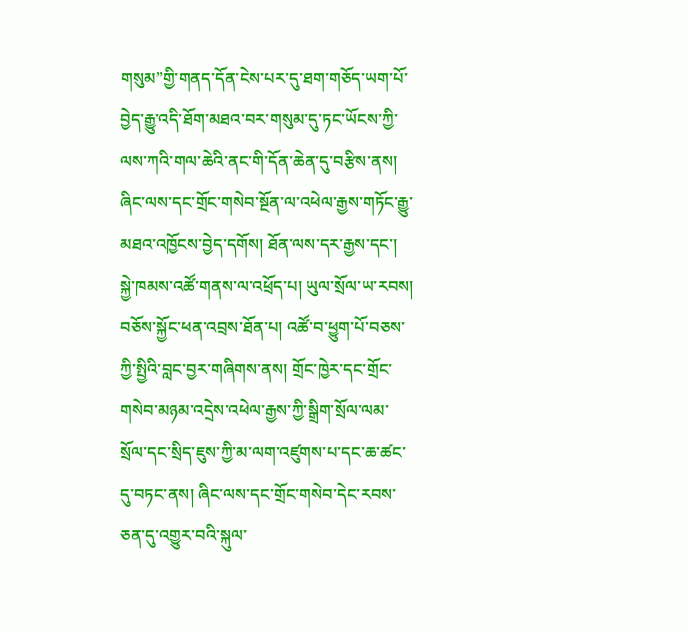གསུམ”གྱི་གནད་དོན་ངེས་པར་དུ་ཐག་གཅོད་ཡག་པོ་བྱེད་རྒྱུ་འདི་ཐོག་མཐའ་བར་གསུམ་དུ་ཏང་ཡོངས་ཀྱི་ལས་ཀའི་གལ་ཆེའི་ནང་གི་དོན་ཆེན་དུ་བརྩིས་ནས། ཞིང་ལས་དང་གྲོང་གསེབ་སྔོན་ལ་འཕེལ་རྒྱས་གཏོང་རྒྱུ་མཐའ་འཁྱོངས་བྱེད་དགོས། ཐོན་ལས་དར་རྒྱས་དང་། སྐྱེ་ཁམས་འཚོ་གནས་ལ་འཕྲོད་པ། ཡུལ་སྲོལ་ཡ་རབས། བཅོས་སྐྱོང་ཕན་འབྲས་ཐོན་པ། འཚོ་བ་ཕྱུག་པོ་བཅས་ཀྱི་སྤྱིའི་བླང་བྱར་གཞིགས་ནས། གྲོང་ཁྱེར་དང་གྲོང་གསེབ་མཉམ་འདྲེས་འཕེལ་རྒྱས་ཀྱི་སྒྲིག་སྲོལ་ལམ་སྲོལ་དང་སྲིད་ཇུས་ཀྱི་མ་ལག་འཛུགས་པ་དང་ཆ་ཚང་དུ་བཏང་ནས། ཞིང་ལས་དང་གྲོང་གསེབ་དེང་རབས་ཅན་དུ་འགྱུར་བའི་སྐུལ་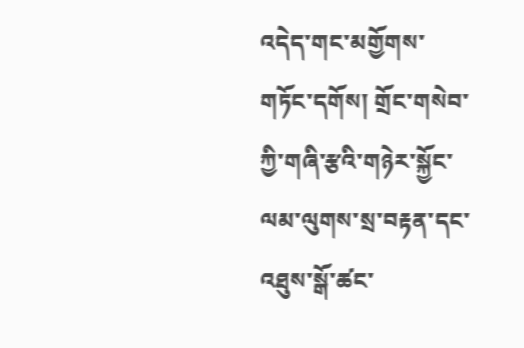འདེད་གང་མགྱོགས་གཏོང་དགོས། གྲོང་གསེབ་ཀྱི་གཞི་རྩའི་གཉེར་སྐྱོང་ལམ་ལུགས་སྲ་བརྟན་དང་འཐུས་སྒོ་ཚང་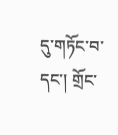དུ་གཏོང་བ་དང་། གྲོང་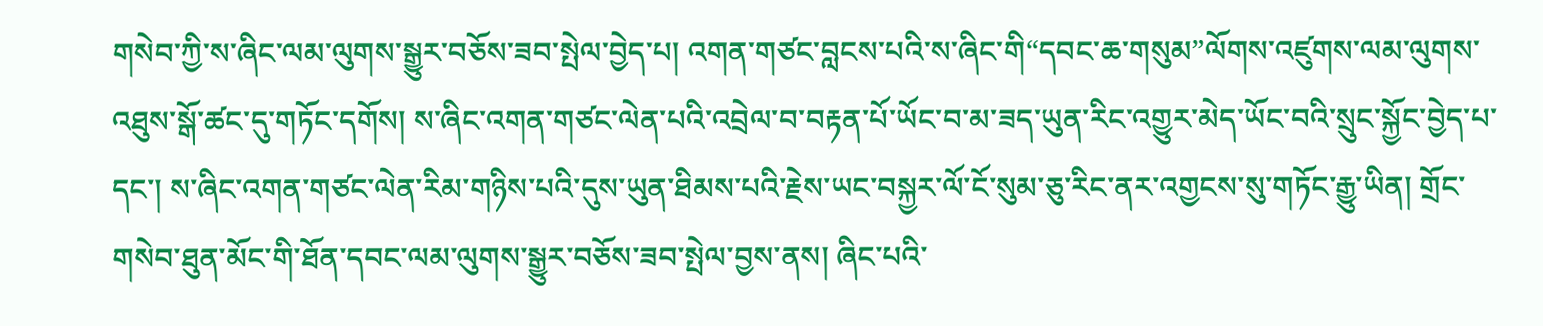གསེབ་ཀྱི་ས་ཞིང་ལམ་ལུགས་སྒྱུར་བཅོས་ཟབ་སྤེལ་བྱེད་པ། འགན་གཙང་བླངས་པའི་ས་ཞིང་གི“དབང་ཆ་གསུམ”ལོགས་འཛུགས་ལམ་ལུགས་འཐུས་སྒོ་ཚང་དུ་གཏོང་དགོས། ས་ཞིང་འགན་གཙང་ལེན་པའི་འབྲེལ་བ་བརྟན་པོ་ཡོང་བ་མ་ཟད་ཡུན་རིང་འགྱུར་མེད་ཡོང་བའི་སྲུང་སྐྱོང་བྱེད་པ་དང་། ས་ཞིང་འགན་གཙང་ལེན་རིམ་གཉིས་པའི་དུས་ཡུན་ཐིམས་པའི་རྗེས་ཡང་བསྐྱར་ལོ་ངོ་སུམ་ཅུ་རིང་ནར་འགྱངས་སུ་གཏོང་རྒྱུ་ཡིན། གྲོང་གསེབ་ཐུན་མོང་གི་ཐོན་དབང་ལམ་ལུགས་སྒྱུར་བཅོས་ཟབ་སྤེལ་བྱས་ནས། ཞིང་པའི་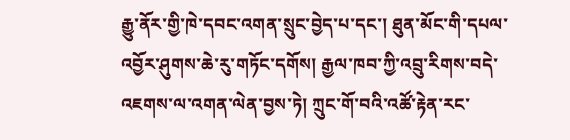རྒྱུ་ནོར་གྱི་ཁེ་དབང་འགན་སྲུང་བྱེད་པ་དང་། ཐུན་མོང་གི་དཔལ་འབྱོར་ཤུགས་ཆེ་རུ་གཏོང་དགོས། རྒྱལ་ཁབ་ཀྱི་འབྲུ་རིགས་བདེ་འཇགས་ལ་འགན་ལེན་བྱས་ཏེ། ཀྲུང་གོ་བའི་འཚོ་རྟེན་རང་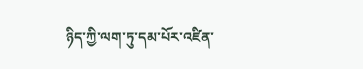ཉིད་ཀྱི་ལག་ཏུ་དམ་པོར་འཛིན་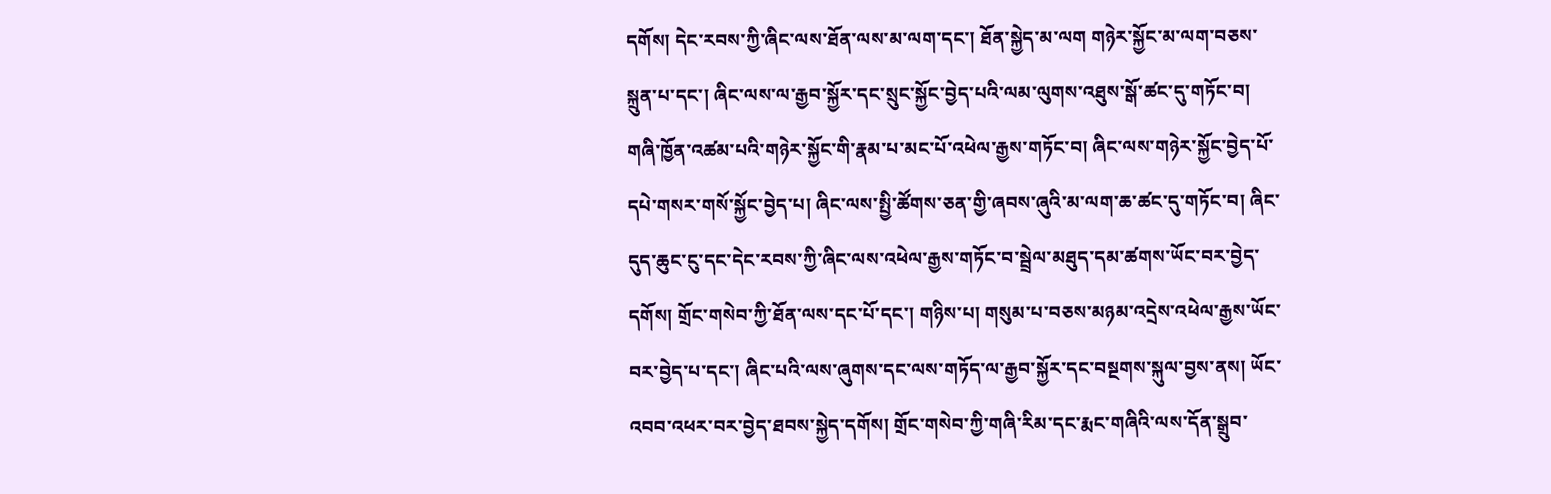དགོས། དེང་རབས་ཀྱི་ཞིང་ལས་ཐོན་ལས་མ་ལག་དང་། ཐོན་སྐྱེད་མ་ལག གཉེར་སྐྱོང་མ་ལག་བཅས་སྐྲུན་པ་དང་། ཞིང་ལས་ལ་རྒྱབ་སྐྱོར་དང་སྲུང་སྐྱོང་བྱེད་པའི་ལམ་ལུགས་འཐུས་སྒོ་ཚང་དུ་གཏོང་བ། གཞི་ཁྱོན་འཚམ་པའི་གཉེར་སྐྱོང་གི་རྣམ་པ་མང་པོ་འཕེལ་རྒྱས་གཏོང་བ། ཞིང་ལས་གཉེར་སྐྱོང་བྱེད་པོ་དཔེ་གསར་གསོ་སྐྱོང་བྱེད་པ། ཞིང་ལས་སྤྱི་ཚོགས་ཅན་གྱི་ཞབས་ཞུའི་མ་ལག་ཆ་ཚང་དུ་གཏོང་བ། ཞིང་དུད་ཆུང་ངུ་དང་དེང་རབས་ཀྱི་ཞིང་ལས་འཕེལ་རྒྱས་གཏོང་བ་སྦྲེལ་མཐུད་དམ་ཚགས་ཡོང་བར་བྱེད་དགོས། གྲོང་གསེབ་ཀྱི་ཐོན་ལས་དང་པོ་དང་། གཉིས་པ། གསུམ་པ་བཅས་མཉམ་འདྲེས་འཕེལ་རྒྱས་ཡོང་བར་བྱེད་པ་དང་། ཞིང་པའི་ལས་ཞུགས་དང་ལས་གཏོད་ལ་རྒྱབ་སྐྱོར་དང་བསྔགས་སྐུལ་བྱས་ནས། ཡོང་འབབ་འཕར་བར་བྱེད་ཐབས་སྐྱེད་དགོས། གྲོང་གསེབ་ཀྱི་གཞི་རིམ་དང་རྨང་གཞིའི་ལས་དོན་སྒྲུབ་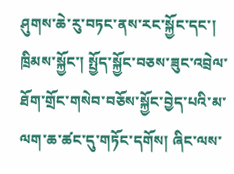ཤུགས་ཆེ་རུ་བཏང་ནས་རང་སྐྱོང་དང་། ཁྲིམས་སྐྱོང་། སྤྱོད་སྐྱོང་བཅས་ཟུང་འབྲེལ་ཐོག་གྲོང་གསེབ་བཅོས་སྐྱོང་བྱེད་པའི་མ་ལག་ཆ་ཚང་དུ་གཏོང་དགོས། ཞིང་ལས་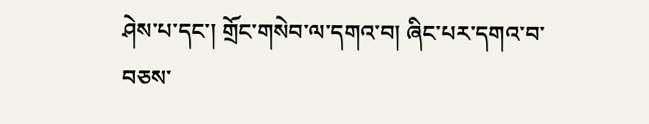ཤེས་པ་དང་། གྲོང་གསེབ་ལ་དགའ་བ། ཞིང་པར་དགའ་བ་བཅས་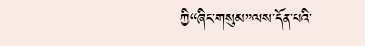ཀྱི“ཞིང་གསུམ”ལས་དོན་པའི་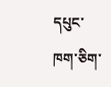དཔུང་ཁག་ཅིག་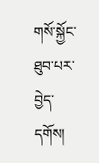གསོ་སྐྱོང་ཐུབ་པར་བྱེད་དགོས།